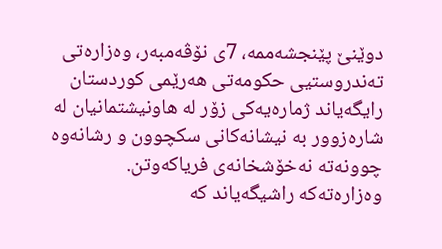دوێنێ پێنجشەممە، 7ی نۆڤەمبەر، وەزارەتی تەندروستیی حکومەتی هەرێمی کوردستان رایگەیاند ژمارەیەکی زۆر لە هاونیشتمانیان لە شارەزوور بە نیشانەکانی سکچوون و رشانەوە چوونەتە نەخۆشخانەی فریاکەوتن.
وەزارەتەکە راشیگەیاند کە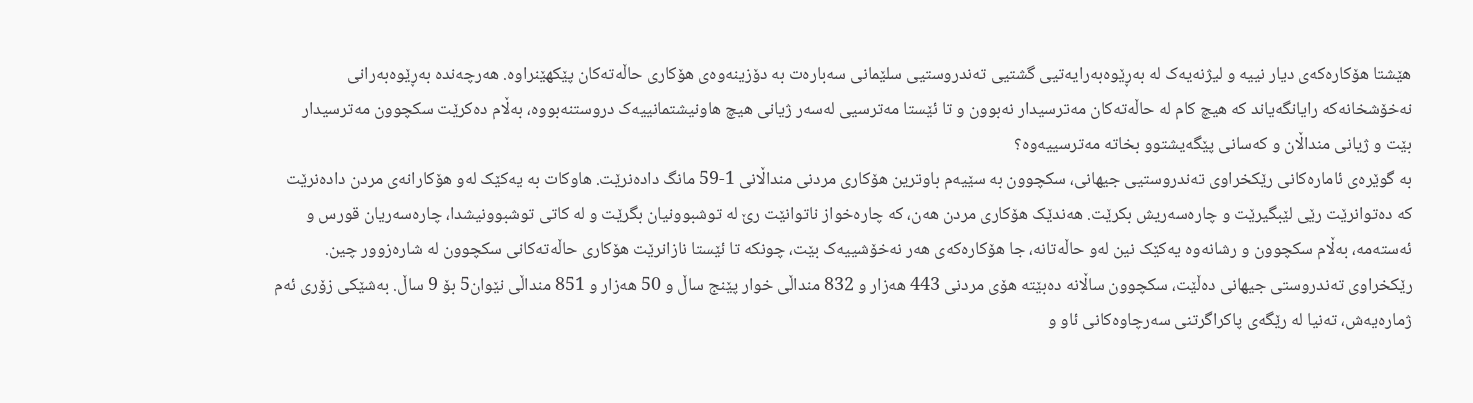هێشتا هۆکارەکەی دیار نییە و لیژنەیەک لە بەڕێوەبەرایەتیی گشتیی تەندروستیی سلێمانی سەبارەت بە دۆزینەوەی هۆکاری حاڵەتەکان پێکهێنراوە. هەرچەندە بەڕێوەبەرانی نەخۆشخانەکە رایانگەیاند کە هیچ کام لە حاڵەتەکان مەترسیدار نەبوون و تا ئێستا مەترسیی لەسەر ژیانی هیچ هاونیشتمانییەک دروستنەبووە، بەڵام دەکرێت سکچوون مەترسیدار بێت و ژیانی منداڵان و کەسانی پێگەیشتوو بخاتە مەترسییەوە؟
بە گوێرەی ئامارەکانی رێکخراوی تەندروستیی جیهانی، سکچوون بە سێیەم باوترین هۆکاری مردنی منداڵانی 1-59 مانگ دادەنرێت. هاوکات بە یەکێک لەو هۆکارانەی مردن دادەنرێت کە دەتوانرێت رێی لێبگیرێت و چارەسەریش بکرێت. هەندێک هۆکاری مردن هەن، کە چارەخواز ناتوانێت رێ لە توشبوونیان بگرێت و لە کاتی توشبوونیشدا، چارەسەریان قورس و ئەستەمە، بەڵام سکچوون و رشانەوە یەکێک نین لەو حاڵەتانە، جا هۆکارەکەی هەر نەخۆشییەک بێت، چونکە تا ئێستا نازانرێت هۆکاری حاڵەتەکانی سکچوون لە شارەزوور چین.
رێکخراوی تەندروستی جیهانی دەڵێت، سکچوون ساڵانە دەبێتە هۆی مردنی 443 هەزار و 832 منداڵی خوار پێنج ساڵ و 50 هەزار و 851 منداڵی نێوان5 بۆ 9 ساڵ. بەشێکی زۆری ئەم ژمارەیەش، تەنیا لە رێگەی پاکراگرتنی سەرچاوەکانی ئاو و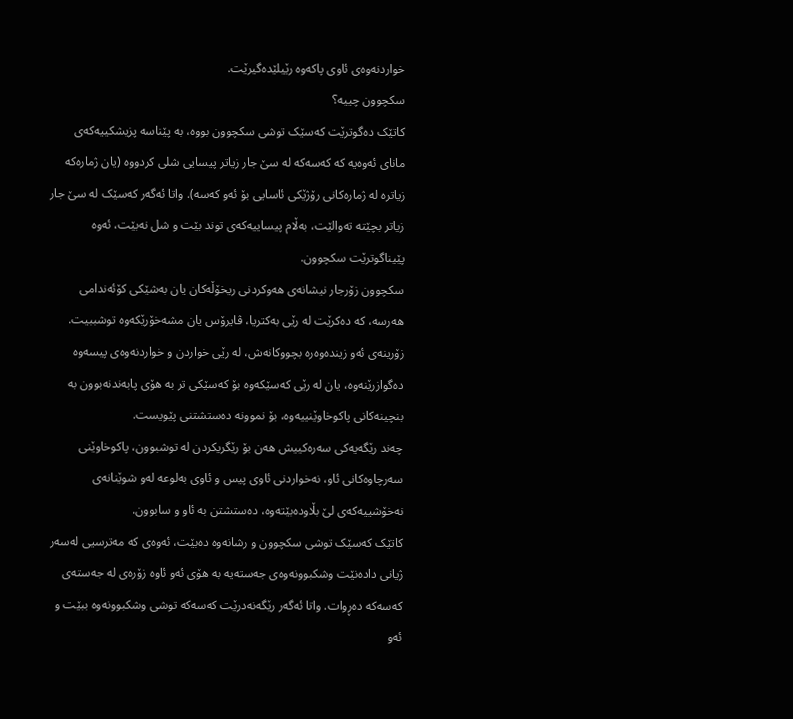خواردنەوەی ئاوی پاکەوە رێیلێدەگیرێت.
سکچوون چییە؟
کاتێک دەگوترێت کەسێک توشی سکچوون بووە، بە پێناسە پزیشکییەکەی مانای ئەوەیە کە کەسەکە لە سێ جار زیاتر پیسایی شلی کردووە (یان ژمارەکە زیاترە لە ژمارەکانی رۆژێکی ئاسایی بۆ ئەو کەسە). واتا ئەگەر کەسێک لە سێ جار زیاتر بچێتە تەوالێت، بەڵام پیساییەکەی توند بێت و شل نەبێت، ئەوە پێیناگوترێت سکچوون.
سکچوون زۆرجار نیشانەی هەوکردنی ریخۆڵەکان یان بەشێکی کۆئەندامی هەرسە، کە دەکرێت لە رێی بەکتریا، ڤایرۆس یان مشەخۆرێکەوە توشببیت. زۆرینەی ئەو زیندەوەرە بچووکانەش، لە رێی خواردن و خواردنەوەی پیسەوە دەگوازرێنەوە، یان لە رێی کەسێکەوە بۆ کەسێکی تر بە هۆی پابەندنەبوون بە بنچینەکانی پاکوخاوێنییەوە، بۆ نموونە دەستشتنی پێویست.
چەند رێگەیەکی سەرەکییش هەن بۆ رێگریکردن لە توشبوون، پاکوخاوێنی سەرچاوەکانی ئاو، نەخواردنی ئاوی پیس و ئاوی بەلوعە لەو شوێنانەی نەخۆشییەکەی لێ بڵاودەبێتەوە، دەستشتن بە ئاو و سابوون.
کاتێک کەسێک توشی سکچوون و رشانەوە دەبێت، ئەوەی کە مەترسیی لەسەر ژیانی دادەنێت وشکبوونەوەی جەستەیە بە هۆی ئەو ئاوە زۆرەی لە جەستەی کەسەکە دەڕوات. واتا ئەگەر رێگەنەدرێت کەسەکە توشی وشکبوونەوە ببێت و ئەو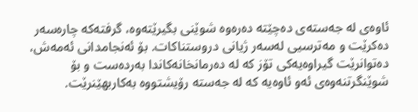ئاوەی لە جەستەی دەچێتە دەرەوە شوێنی بگیرێتەوە، گرفتەکە چارەسەر دەکرێت و مەترسیی لەسەر ژیانی دروستناکات. بۆ ئەنجامدانی ئەمەش، دەتوانرێت گیراوەیەکی تۆز کە لە دەرمانخانەکاندا بەردەست و بۆ شوێنگرتنەوەی ئەو ئاوەیە کە لە جەستە رۆیشتووە بەکاربهێنرێت.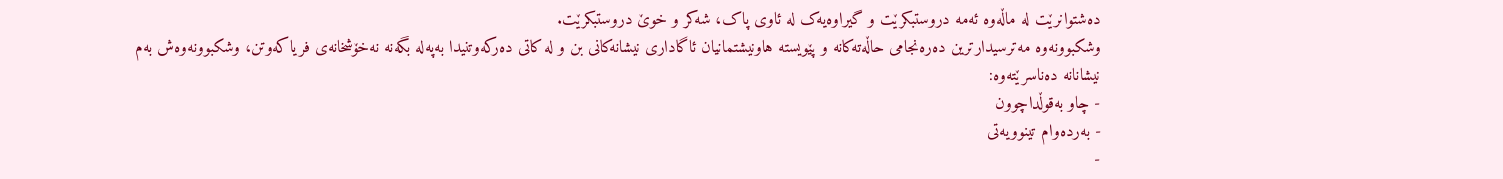دەشتوانرێت لە ماڵەوە ئەمە دروستبکرێت و گیراوەیەک لە ئاوی پاک، شەکر و خوێ دروستبکرێت.
وشکبوونەوە مەترسیدارترین دەرەنجامی حاڵەتەکانە و پێویستە هاونیشتمانیان ئاگاداری نیشانەکانی بن و لە کاتی دەرکەوتنیدا بەپەلە بگەنە نەخۆشخانەی فریاکەوتن، وشکبوونەوەش بەم نیشانانە دەناسرێتەوە:
- چاو بەقوڵداچوون
- بەردەوام تینوویەتی
-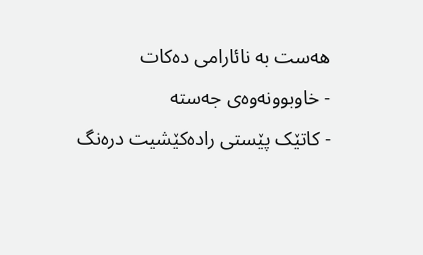هەست بە نائارامی دەکات
- خاوبوونەوەی جەستە
- کاتێک پێستی رادەکێشیت درەنگ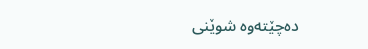دەچێتەوە شوێنی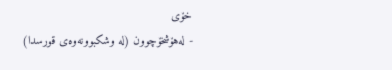خۆی
- لەهۆشخۆچوون (لە وشکبوونەوەی قورسدا)